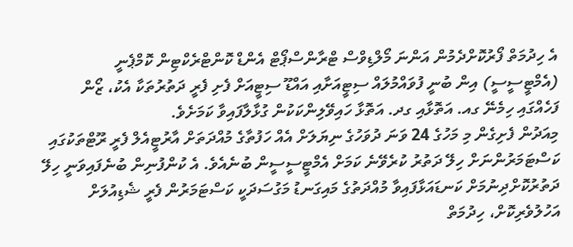އެ ހިދުމަތް ފޯރުކޮށްދެމުން އަންނަ މޯލްޑިވްސް ޓްރާންސްޕޯޓް އެންޑް ކޮންޓްރެކްޓިން ކޮމްޕެނީ (އެމްޓީސީސީ) އިން ބުނީ ފުވައްމުލައް ސިޓީއަށާއި އައްޑޫ ސިޓީއަށް ފެށި ފެރީ ދަތުރުތަކާ އެކު، ޒޯން ފަހެއްގައި ހިމެނޭ ގއ. އަތޮޅާއި ގދ. އަތޮޅާ ހައިވޭލިންކަކުން ގުޅާލާފައިވާ ކަމަށެވެ.
މިއަދުން ފެށިގެން މި މަހުގެ 24 ވަނަ ދުވަހުގެ ނިޔަލަށް އެއް ހަފުތާގެ މުއްދަތަށް އާރުޓީއެލް ފެރީ ރޫޓްތަކުގައި ކަސްޓަމަރުންނަށް ހިލޭ ދަތުރު ކުރެވޭނެ ކަމަށް އެމްޓީސީސީން ބުނެއެވެ. އެ ކުންފުނިން ބުނެފައިވަނީ ހިލޭ ދަތުރުކޮށްދިނުމަށް ކަނޑައަޅާފައިވާ މުއްދަތުގެ މައިގަނޑު މަގުސަދަކީ ކަސްޓަމަރުން ފެރީ ޝެޑިއުލަށް އަހުލުވެރިކޮށް، ހިދުމަތް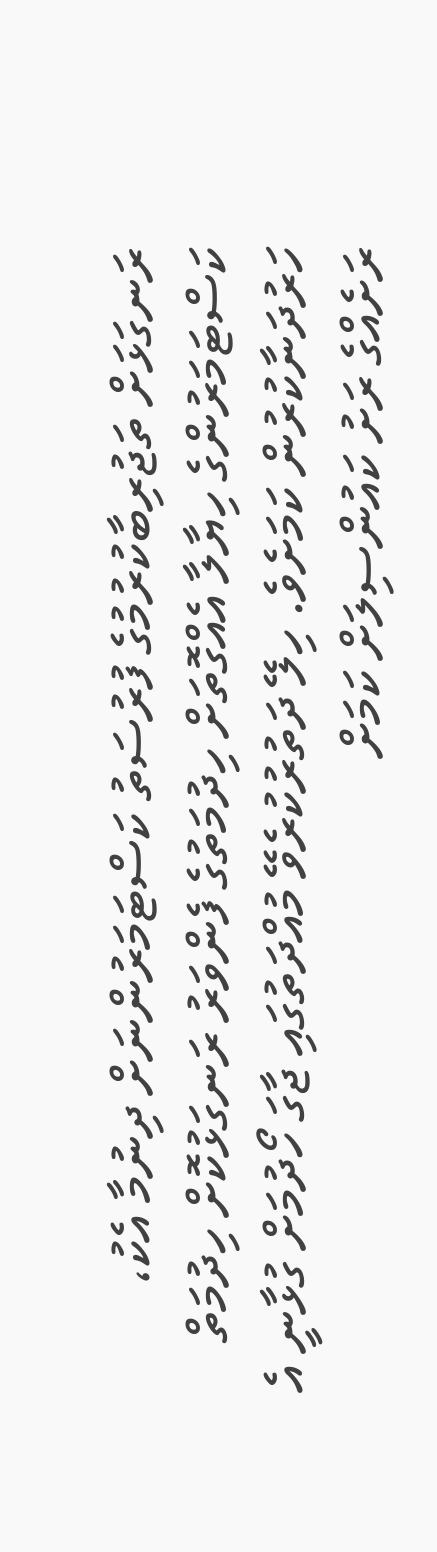ރަނގަޅަށް ތަޖުރިބާކުރުމުގެ ފުރުސަތު ކަސްޓަމަރުންނަށް ދިނުމާ އެކު، ކަސްޓަމަރުންގެ ހިޔާލާ އެއްގޮތަށް ހިދުމަތުގެ ފެންވަރު ރަނގަޅުކޮށް ހިދުމަތް ހަރުދަނާކުރުން ކަމަށެވެ. ހިލޭ ދަތުރުކުރެވޭ މުއްދަތުގައި ޖާގަ ހޯދުމަށް ގުޅާނީ އެ ރަށެއްގެ ރަށު ކައުންސިލަށް ކަމަށް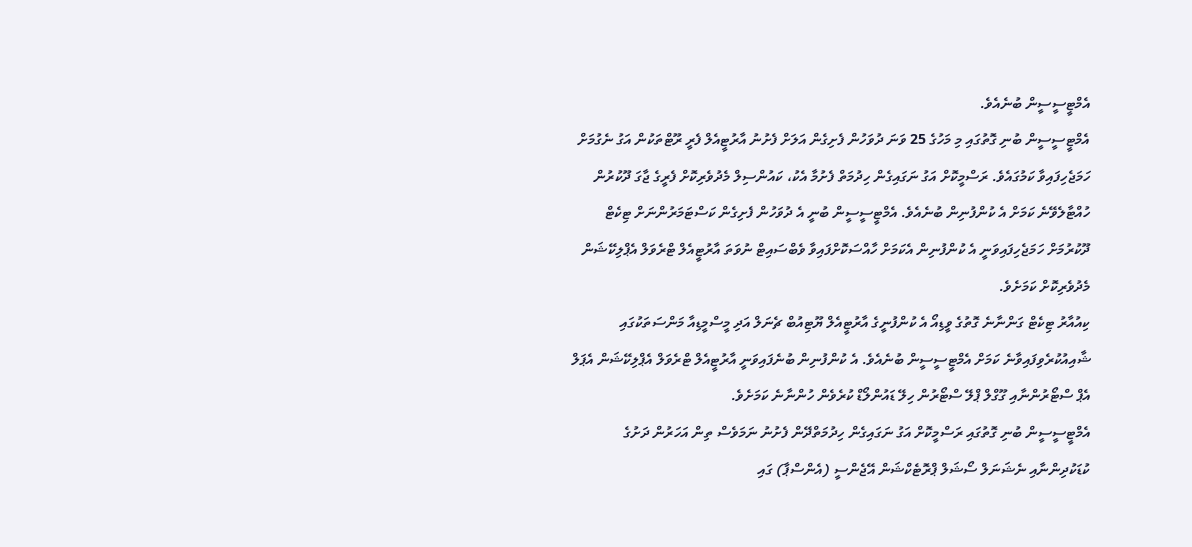އެމްޓީސީސީން ބުނެއެވެ.
އެމްޓީސީސީން ބުނި ގޮތުގައި މި މަހުގެ 25 ވަނަ ދުވަހުން ފެށިގެން އަލަށް ފެށުނު އާރުޓީއެލް ފެރީ ރޫޓްތަކުން އަގު ނެގުމަށް ހަމަޖެހިފައިވާ ކަމުގައެވެ. ރަސްމީކޮށް އަގު ނަގައިގެން ހިދުމަތް ފެށުމާ އެކު، ކައުންސިލް މެދުވެރިކޮށް ފެރީގެ ޖާގަ ދޫކުރުން ހުއްޓާލެވޭނެ ކަމަށް އެ ކުންފުނިން ބުނެއެވެ. އެމްޓީސީސީން ބުނީ އެ ދުވަހުން ފެށިގެން ކަސްޓަމަރުންނަށް ޓިކެޓް ދޫކުރުމަށް ހަމަޖެހިފައިވަނީ އެ ކުންފުނިން އެކަމަށް ހާއްސަކޮށްފައިވާ ވެބްސައިޓް ނުވަތަ އާރުޓީއެލް ޓްރެވަލް އެޕްލިކޭޝަން މެދުވެރިކޮށް ކަމަށެވެ.
ކިއުއާރު ޓިކެޓް ގަންނާނެ ގޮތުގެ ވީޑިއޯ އެ ކުންފުނީގެ އާރުޓީއެލް ޔޫޓިއުބް ޗެނަލް އަދި މީސްމީޑިއާ މަންސަތަކުގައި ޝާއިއުކުރެވިފައިވާނެ ކަމަށް އެމްޓީސީސީން ބުނެއެވެ. އެ ކުންފުނިން ބުނެފައިވަނީ އާރުޓީއެލް ޓްރެވަލް އެޕްލިކޭޝަން އެޕަލް އެޕް ސްޓޯރުންނާއި ގޫގްލް ޕްލޭ ސްޓޯރުން ހިލޭ ޑައުންލޯޑް ކުރެވެން ހުންނާނެ ކަމަށެވެ.
އެމްޓީސީސީން ބުނި ގޮތުގައި ރަސްމީކޮށް އަގު ނަގައިގެން ހިދުމަތްދޭން ފެށުނު ނަމަވެސް ތިން އަހަރުން ދަށުގެ ކުޑަކުދިންނާއި ނެޝަނަލް ސޯޝަލް ޕްރޮޓެކްޝަން އޭޖެންސީ (އެންސްޕާ) ގައި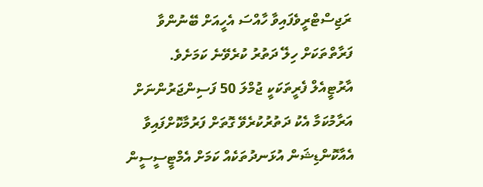ރަޖިސްޓްރީވެފައިވާ ހާއްސަ އެހީއަށް ބޭނުންވާ ފަރާތްތަކަށް ހިލޭ ދަތުރު ކުރެވޭނެ ކަމަށެވެ.
އާރުޓީއެލް ފެރީތަކަކީ ޖުމްލަ 50 ފަސިންޖަރުންނަށް އަރާމުކަމާ އެކު ދަތުރުކުރެވޭ ގޮތަށް ފަރުމާކޮށްފައިވާ އެއާކޮންޑިޝަން އުޅަނދުތަކެއް ކަމަށް އެމްޓީސީސީން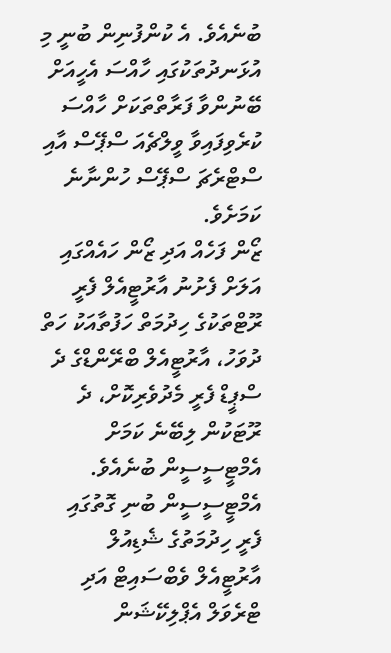ބުނެއެވެ. އެ ކުންފުނިން ބުނީ މި އުޅަނދުތަކުގައި ހާއްސަ އެހީއަށް ބޭނުންވާ ފަރާތްތަކަށް ހާއްސަ ކުރެވިފައިވާ ވީލްޗެއަ ސްޕޭސް އާއި ސްޓްރެޗަ ސްޕޭސް ހުންނާނެ ކަމަށެވެ.
ޒޯން ފަހެއް އަދި ޒޯން ހައެއްގައި އަލަށް ފެށުނު އާރުޓީއެލް ފެރީ ރޫޓްތަކުގެ ހިދުމަތް ހަފުތާއަކު ހަތް ދުވަހު، އާރުޓީއެލް ބްރޭންޑްގެ ދެ ސްޕީޑް ފެރީ މެދުވެރިކޮށް، ދެ ރޫޓަކުން ލިބޭނެ ކަމަށް އެމްޓީސީސީން ބުނެއެވެ. އެމްޓީސީސީން ބުނި ގޮތުގައި ފެރީ ހިދުމަތުގެ ޝެޑިއުލް އާރުޓީއެލް ވެބްސައިޓް އަދި ޓްރެވަލް އެޕްލިކޭޝަން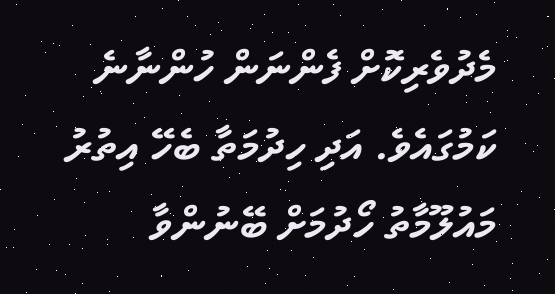މެދުވެރިކޮށް ފެންނަން ހުންނާނެ ކަމުގައެވެ. އަދި ހިދުމަތާ ބެހޭ އިތުރު މައުލޫމާތު ހޯދުމަށް ބޭނުންވާ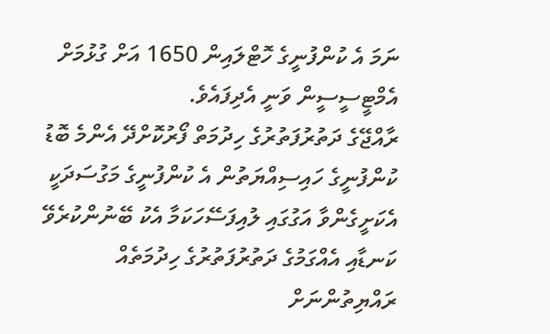ނަމަ އެ ކުންފުނީގެ ހޮޓްލައިން 1650 އަށް ގުޅުމަށް އެމްޓީސީސީން ވަނީ އެދިފައެވެ.
ރާއްޖޭގެ ދަތުރުފަތުރުގެ ހިދުމަތް ފޯރުކޮށްދޭ އެންމެ ބޮޑު ކުންފުނީގެ ހައިސިއްޔަތުން އެ ކުންފުނީގެ މަގުސަދަކީ އެކަށީގެންވާ އަގުގައި ލުއިފަސޭހަކަމާ އެކު ބޭނުންކުރެވޭ ކަނޑާއި އެއްގަމުގެ ދަތުރުފަތުރުގެ ހިދުމަތެއް ރައްޔިތުންނަށް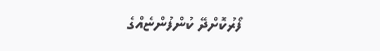ފޯރުކޮށްދޭ ކުންފުންޏެއްގެ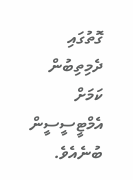ގޮތުގައި ދެމިތިބުން ކަމަށް އެމްޓީސީސީން ބުނެއެވެ.